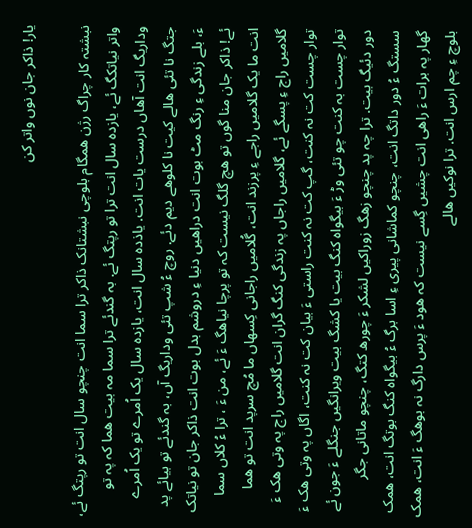یار! ذاکر جان نوں واتر کن

نبشتہ کار چراگ رژن ھمگام بلوچی نبشتانک ذاکر ترا سما انت چنچو سال انت تو رپتگ ئے، واتر نیاتکگ ئے، یازدہ سال انت ترا تو رپتگ ئے. بہ گندئے ترا سما مہ بیت ھما کہ پہ تو وداریگ انت آھاں درست یات انت. یاذدہ سال انت، یازدہ سال یک اُمرے تو یک اُمرے جتگ نا تئی ھالے کیت نا کلوھے دیم دئے. روچ ءُ شپ تئی وداریگ آں، بہ گندئے تو بیائے پد ءَ، بلے زندگی ءِ رنگ مٹ بوت انت دراھیں دنیا ءِ دروشم بدل بوت انت ذاکر جان تو نیاتک ئے! ذاکر جان منا گوں تو ھچ گلگ نیست کہ تو پرچا نیاھگ ءَ ئے، من ءَ ، ترا ءُ کلاں سما انت ما یک گلامیں راجے ءِ پرزند انت، گُلامیں راجانی کِسھاں ما مُچ سرپد انت تو ھما گلامیں راج ءِ پسگے ئے، گلامیں راجاں پہ زندگی کنگ گران انت گلامیں راج پہ وتی ھک ءَ توار چست کت نہ کنت، گپ کت نہ کنت راستی ءَ بیان کت نہ کنت، اگاں پہ وتی ھک ءَ توار چست بہ کنت چو تئی وڑ ءَ بیگواہ کنگ بیت یا کشگ بیت ویرانگیں جنگلے ءَ جون ئے  دور دئیگ بیت. ترا چہ پد چنچو زھگ زوراکیں لشکر ءَ چورھ کتگ، چنچو ماتانی جگر سستگ ءُ دور داتگ انت، چنچو کماشانی پیری ءِ اسا برگ ءُ بیگواہ کنگ بوتگ انت، ھمک گھار پہ برات ءَ راھی انت چشیں گِسے نیست کہ ھود ءَ پرس دارگ نہ بوھگ ءَ انت، ھمک بلوچ ءِ چم ارس انت. ترا نوکیں ھالے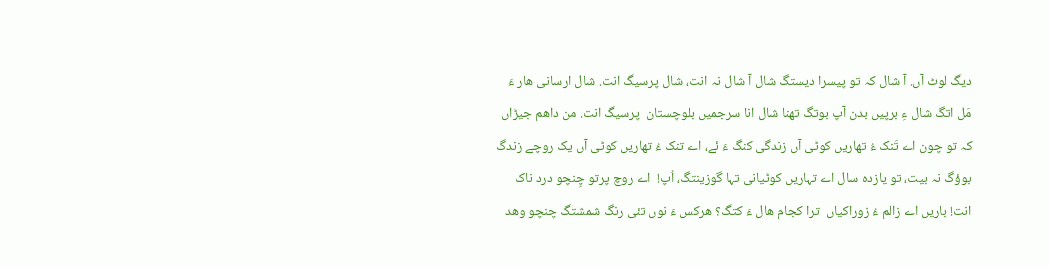دیگ لوٹ آں. آ شال کہ تو پیسرا دیستگ شال آ شال نہ انت، شال پرسیگ انت. شال ارسانی ھار ءَ مَل اتگ شال ءِ برپیں بدن آپ بوتگ تھنا شال انا سرجمیں بلوچستان  پرسیگ انت. من داھم جیڑاں کہ تو چون اے تَنک ءُ تھاریں کوٹی آں زندگی کنگ ءَ ئے، اے تنک ءُ تھاریں کوٹی آں یک روچے زندگ  بوؤگ نہ بیت، تو یازدہ سال اے تہاریں کوٹیانی تہا گوزینتگ، اُپ!  اے روچ پرتو چِنچو درد ناک انت! باریں اے زالم ءُ زوراکیاں  ترا کجام ھال ءَ کتگ؟ ھرکس ءَ نوں تئی رنگ شمشتگ چنچو وھد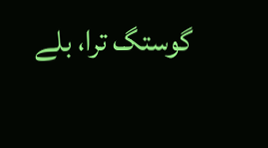گوستگ ترا، بلے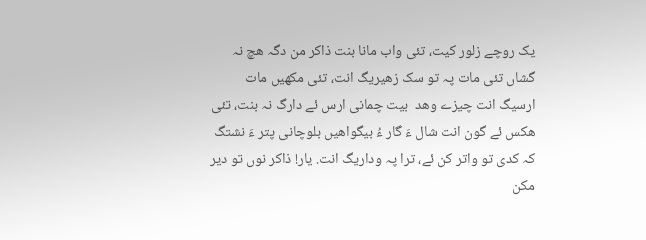یک روچے زلور کیت، تئی واب مانا بنت ذاکر من دگہ ھچ نہ گشاں تئی مات پہ تو سک زھیریگ انت، تئی مکھیں مات ارسیگ انت چیزے وھد  بیت چمانی ارس ئے دارگ نہ بنت، تئی ھکس ئے گون انت شال ءَ گار ءُ بیگواھیں بلوچانی پتر ءَ نشتگ کہ کدی تو واتر کن ئے، ترا پہ وداریگ انت. یار! ذاکر نوں تو دیر مکن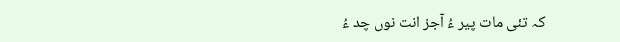کہ تئی مات پیر ءُ آجز انت نوں چد ءُ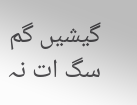گیشیں گم سگ ات نہ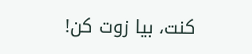کنت، بیا زوت کن!